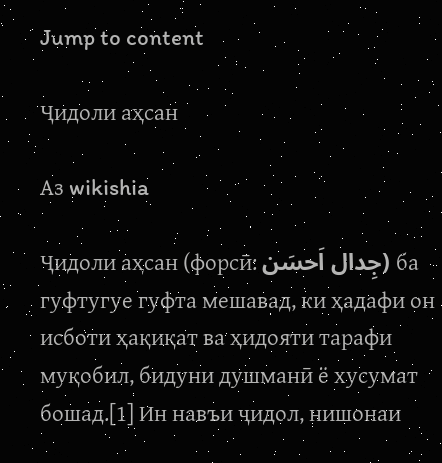Jump to content

Ҷидоли аҳсан

Аз wikishia

Ҷидоли аҳсан (форсӣ: جِدال اَحسَن) ба гуфтугуе гуфта мешавад, ки ҳадафи он исботи ҳақиқат ва ҳидояти тарафи муқобил, бидуни душманӣ ё хусумат бошад.[1] Ин навъи ҷидол, нишонаи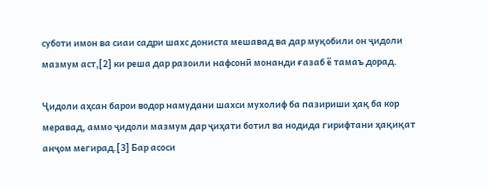суботи имон ва сиаи садри шахс дониста мешавад ва дар муқобили он ҷидоли мазмум аст,[2] ки реша дар разоили нафсонӣ монанди ғазаб ё тамаъ дорад.

Ҷидоли аҳсан барои водор намудани шахси мухолиф ба пазириши ҳақ ба кор меравад, аммо ҷидоли мазмум дар ҷиҳати ботил ва нодида гирифтани ҳақиқат анҷом мегирад.[3] Бар асоси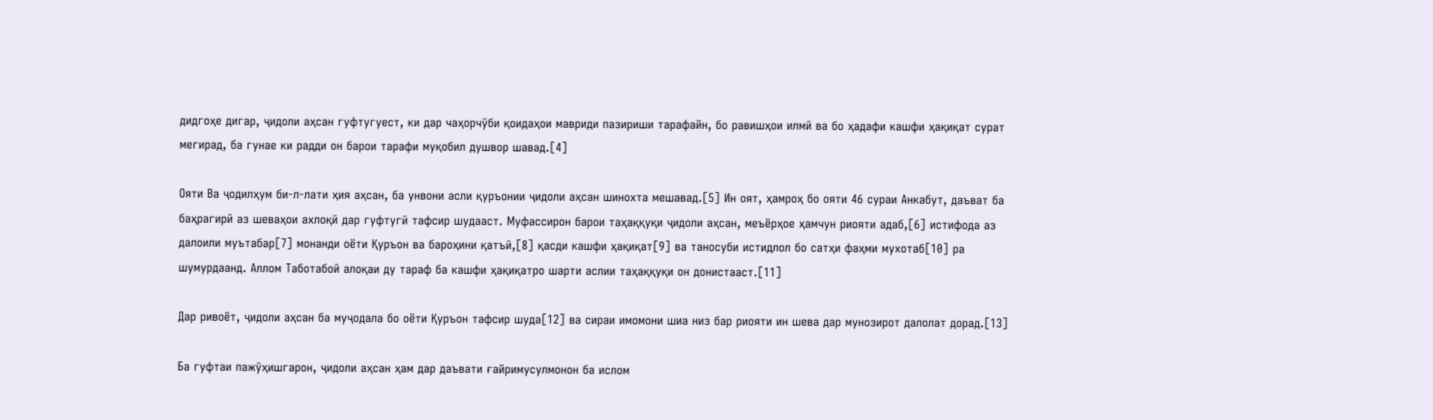дидгоҳе дигар, ҷидоли аҳсан гуфтугуест, ки дар чаҳорчӯби қоидаҳои мавриди пазириши тарафайн, бо равишҳои илмӣ ва бо ҳадафи кашфи ҳақиқат сурат мегирад, ба гунае ки радди он барои тарафи муқобил душвор шавад.[4]

Ояти Ва ҷодилҳум би-л-лати ҳия аҳсан, ба унвони асли қуръонии ҷидоли аҳсан шинохта мешавад.[5] Ин оят, ҳамроҳ бо ояти 46 сураи Анкабут, даъват ба баҳрагирӣ аз шеваҳои ахлоқӣ дар гуфтугӣ тафсир шудааст. Муфассирон барои таҳаққуқи ҷидоли аҳсан, меъёрҳое ҳамчун риояти адаб,[6] истифода аз далоили муътабар[7] монанди оёти Қуръон ва бароҳини қатъӣ,[8] қасди кашфи ҳақиқат[9] ва таносуби истидлол бо сатҳи фаҳми мухотаб[10] ра шумурдаанд. Аллом Таботабоӣ алоқаи ду тараф ба кашфи ҳақиқатро шарти аслии таҳаққуқи он донистааст.[11]

Дар ривоёт, ҷидоли аҳсан ба муҷодала бо оёти Қуръон тафсир шуда[12] ва сираи имомони шиа низ бар риояти ин шева дар мунозирот далолат дорад.[13]

Ба гуфтаи пажӯҳишгарон, ҷидоли аҳсан ҳам дар даъвати ғайримусулмонон ба ислом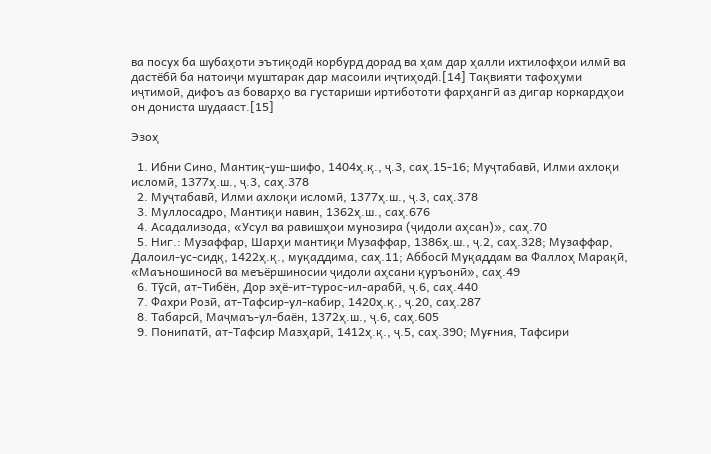ва посух ба шубаҳоти эътиқодӣ корбурд дорад ва ҳам дар ҳалли ихтилофҳои илмӣ ва дастёбӣ ба натоиҷи муштарак дар масоили иҷтиҳодӣ.[14] Тақвияти тафоҳуми иҷтимоӣ, дифоъ аз боварҳо ва густариши иртибототи фарҳангӣ аз дигар коркардҳои он дониста шудааст.[15]

Эзоҳ

  1. Ибни Сино, Мантиқ-уш-шифо, 1404ҳ.қ., ҷ.3, саҳ.15-16; Муҷтабавӣ, Илми ахлоқи исломӣ, 1377ҳ.ш., ҷ.3, саҳ.378
  2. Муҷтабавӣ, Илми ахлоқи исломӣ, 1377ҳ.ш., ҷ.3, саҳ.378
  3. Муллосадро, Мантиқи навин, 1362ҳ.ш., саҳ.676
  4. Асадализода, «Усул ва равишҳои мунозира (ҷидоли аҳсан)», саҳ.70
  5. Ниг.: Музаффар, Шарҳи мантиқи Музаффар, 1386ҳ.ш., ҷ.2, саҳ.328; Музаффар, Далоил-ус-сидқ, 1422ҳ.қ., муқаддима, саҳ.11; Аббосӣ Муқаддам ва Фаллоҳ Марақӣ, «Маъношиносӣ ва меъёршиносии ҷидоли аҳсани қуръонӣ», саҳ.49
  6. Тӯсӣ, ат-Тибён, Дор эҳё-ит-турос-ил-арабӣ, ҷ.6, саҳ.440
  7. Фахри Розӣ, ат-Тафсир-ул-кабир, 1420ҳ.қ., ҷ.20, саҳ.287
  8. Табарсӣ, Маҷмаъ-ул-баён, 1372ҳ.ш., ҷ.6, саҳ.605
  9. Понипатӣ, ат-Тафсир Мазҳарӣ, 1412ҳ.қ., ҷ.5, саҳ.390; Муғния, Тафсири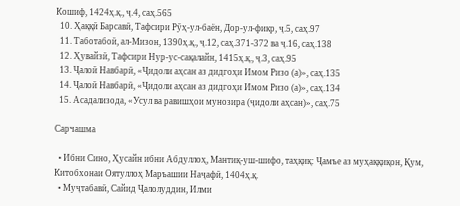Кошиф, 1424ҳ.қ., ҷ.4, саҳ.565
  10. Ҳаққӣ Барсавӣ, Тафсири Рӯҳ-ул-баён, Дор-ул-фикр, ҷ.5, саҳ.97
  11. Таботабоӣ, ал-Мизон, 1390ҳ.қ., ҷ.12, саҳ.371-372 ва ҷ.16, саҳ.138
  12. Ҳувайзӣ, Тафсири Нур-ус-сақалайн, 1415ҳ.қ., ҷ.3, саҳ.95
  13. Ҷалоӣ Навбарӣ, «Ҷидоли аҳсан аз дидгоҳи Имом Ризо (а)», саҳ.135
  14. Ҷалоӣ Навбарӣ, «Ҷидоли аҳсан аз дидгоҳи Имом Ризо (а)», саҳ.134
  15. Асадализода, «Усул ва равишҳои мунозира (ҷидоли аҳсан)», саҳ.75

Сарчашма

  • Ибни Сино, Ҳусайн ибни Абдуллоҳ, Мантиқ-уш-шифо, таҳқиқ: Ҷамъе аз муҳаққиқон, Қум, Китобхонаи Оятуллоҳ Маръашии Наҷафӣ, 1404ҳ.қ.
  • Муҷтабавӣ, Сайид Ҷалолуддин, Илми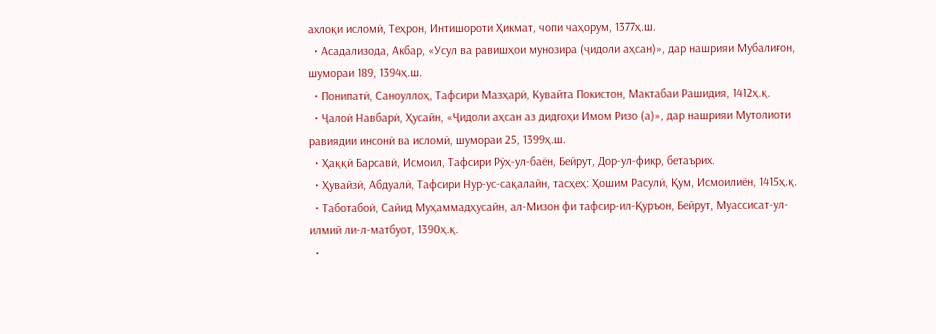ахлоқи исломӣ, Теҳрон, Интишороти Ҳикмат, чопи чаҳорум, 1377ҳ.ш.
  • Асадализода, Акбар, «Усул ва равишҳои мунозира (ҷидоли аҳсан)», дар нашрияи Мубалиғон, шумораи 189, 1394ҳ.ш.
  • Понипатӣ, Саноуллоҳ, Тафсири Мазҳарӣ, Кувайта Покистон, Мактабаи Рашидия, 1412ҳ.қ.
  • Ҷалоӣ Навбарӣ, Ҳусайн, «Ҷидоли аҳсан аз дидгоҳи Имом Ризо (а)», дар нашрияи Мутолиоти равиядии инсонӣ ва исломӣ, шумораи 25, 1399ҳ.ш.
  • Ҳаққӣ Барсавӣ, Исмоил, Тафсири Рӯҳ-ул-баён, Бейрут, Дор-ул-фикр, бетаърих.
  • Ҳувайзӣ, Абдуалӣ, Тафсири Нур-ус-сақалайн, тасҳеҳ: Ҳошим Расулӣ, Қум, Исмоилиён, 1415ҳ.қ.
  • Таботабоӣ, Сайид Муҳаммадҳусайн, ал-Мизон фи тафсир-ил-Қуръон, Бейрут, Муассисат-ул-илмий ли-л-матбуот, 1390ҳ.қ.
  •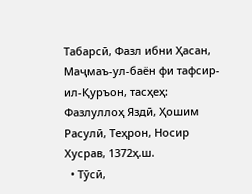Табарсӣ, Фазл ибни Ҳасан, Маҷмаъ-ул-баён фи тафсир-ил-Қуръон, тасҳеҳ: Фазлуллоҳ Яздӣ, Ҳошим Расулӣ, Теҳрон, Носир Хусрав, 1372ҳ.ш.
  • Тӯсӣ,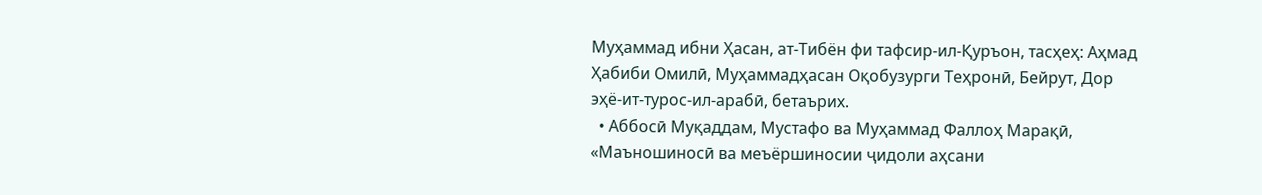Муҳаммад ибни Ҳасан, ат-Тибён фи тафсир-ил-Қуръон, тасҳеҳ: Аҳмад Ҳабиби Омилӣ, Муҳаммадҳасан Оқобузурги Теҳронӣ, Бейрут, Дор эҳё-ит-турос-ил-арабӣ, бетаърих.
  • Аббосӣ Муқаддам, Мустафо ва Муҳаммад Фаллоҳ Марақӣ, «Маъношиносӣ ва меъёршиносии ҷидоли аҳсани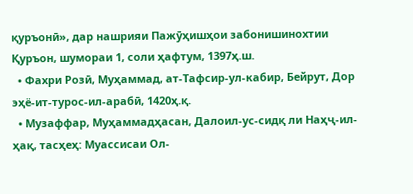қуръонӣ», дар нашрияи Пажӯҳишҳои забонишинохтии Қуръон, шумораи 1, соли ҳафтум, 1397ҳ.ш.
  • Фахри Розӣ, Муҳаммад, ат-Тафсир-ул-кабир, Бейрут, Дор эҳё-ит-турос-ил-арабӣ, 1420ҳ.қ.
  • Музаффар, Муҳаммадҳасан, Далоил-ус-сидқ ли Наҳҷ-ил-ҳақ, тасҳеҳ: Муассисаи Ол-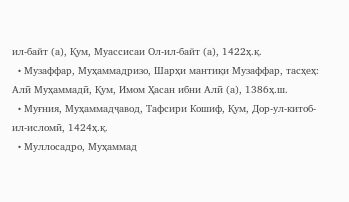ил-байт (а), Қум, Муассисаи Ол-ил-байт (а), 1422ҳ.қ.
  • Музаффар, Муҳаммадризо, Шарҳи мантиқи Музаффар, тасҳеҳ: Алӣ Муҳаммадӣ, Қум, Имом Ҳасан ибни Алӣ (а), 1386ҳ.ш.
  • Муғния, Муҳаммадҷавод, Тафсири Кошиф, Қум, Дор-ул-китоб-ил-исломӣ, 1424ҳ.қ.
  • Муллосадро, Муҳаммад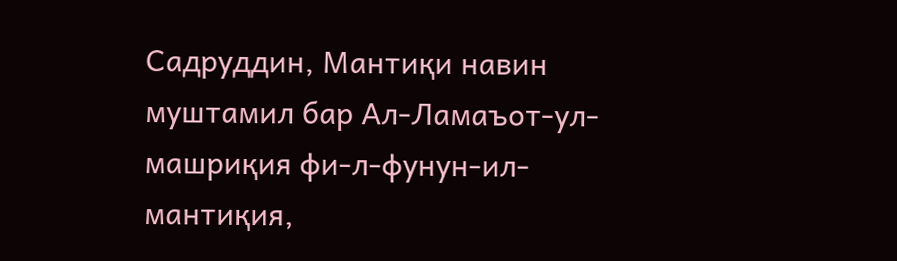Садруддин, Мантиқи навин муштамил бар Ал-Ламаъот-ул-машриқия фи-л-фунун-ил-мантиқия,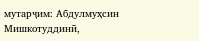мутарҷим: Абдулмуҳсин Мишкотуддинӣ,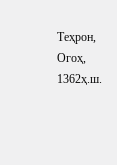Теҳрон, Огоҳ, 1362ҳ.ш.